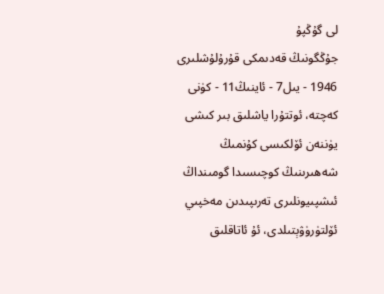لى گۇڭپۇ
جۇڭگونىڭ قەدىمكى قۇرۇلۇشلىرى
1946 - يىل7 - ئاينىڭ11 - كۈنى كەچتە، ئوتتۇرا ياشلىق بىر كىشى يۈننەن ئۆلكىسى كۇنمىڭ شەھىرىنىڭ كوچىسىدا گومىنداڭ ئىشپىيونلىرى تەرىپىدىن مەخپىي ئۆلتۈرۈۋېتىلدى، ئۇ ئاتاقلىق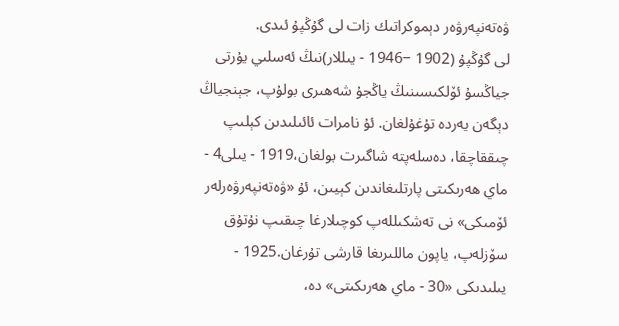ۋەتەنپەرۋەر دېموكراتىك زات لى گۇڭپۇ ئىدى.
لى گۇڭپۇ (1902 −1946 - يىللار)نىڭ ئەسلىي يۇرتى جياڭسۇ ئۆلكىسىنىڭ ياڭجۇ شەھىرى بولۇپ، جېنجياڭ دېگەن يەردە تۇغۇلغان. ئۇ نامرات ئائىلىدىن كېلىپ چىققاچقا، دەسلەپتە شاگىرت بولغان،1919 - يىلى4 - ماي ھەرىكىتى پارتلىغاندىن كېيىن، ئۇ «ۋەتەنپەرۋەرلەر ئۆمىكى» نى تەشكىللەپ كوچىلارغا چىقىپ نۇتۇق سۆزلەپ، ياپون ماللىرىغا قارشى تۇرغان.1925 - يىلىدىكى «30 - ماي ھەرىكىتى» دە،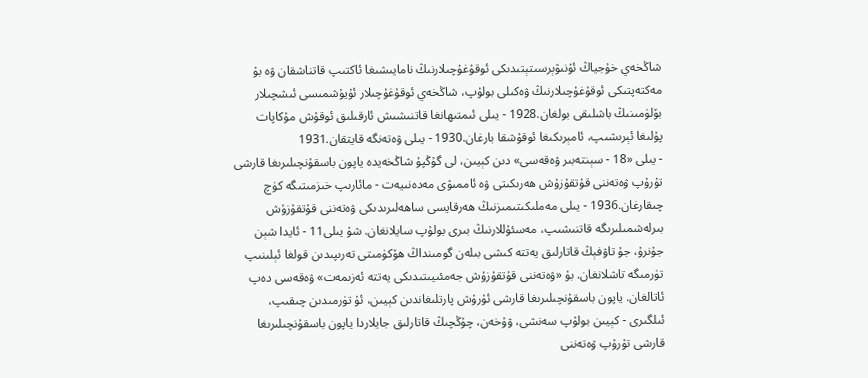شاڭخەي خۇجياڭ ئۇنىۋېرسىتېتىدىكى ئوقۇغۇچىلارنىڭ نامايىشىغا ئاكتىپ قاتناشقان ۋە بۇ مەكتەپتىكى ئوقۇغۇچىلارنىڭ ۋەكىلى بولۇپ، شاڭخەي ئوقۇغۇچىلار ئۇيۇشمىسى ئىشچىلار بۆلۈمىنىڭ باشلىقى بولغان.1928 - يىلى ئىمتىھانغا قاتنىشىش ئارقىلىق ئوقۇش مۇكاپات پۇلىغا ئېرىشىپ، ئامېرىكىغا ئوقۇشقا بارغان.1930 - يىلى ۋەتەنگە قايتقان.1931
- يىلى «18 - سېنتەبىر ۋەقەسى» دىن كېيىن، لى گۇڭپۇ شاڭخەيدە ياپون باسقۇنچىلىرىغا قارشى تۇرۇپ ۋەتەننى قۇتقۇزۇش ھەرىكىتى ۋە ئاممىۋى مەدەنىيەت - مائارىپ خىزمىتىگە كۈچ چىقارغان.1936 - يىلى مەملىكىتىمىزنىڭ ھەرقايسى ساھەلىرىدىكى ۋەتەننى قۇتقۇزۇش بىرلەشمىلىرىگە قاتنىشىپ، مەسئۇللارنىڭ بىرى بولۇپ سايلانغان. شۇ يىلى11 - ئايدا شېن جۇنرۇ، جۇ تاۋفېڭ قاتارلىق يەتتە كىشى بىلەن گومىنداڭ ھۆكۈمىتى تەرىپىدىن قولغا ئېلىنىپ تۈرمىگە تاشلانغان. بۇ «ۋەتەننى قۇتقۇزۇش جەمئىيىتىدىكى يەتتە ئەزىمەت» ۋەقەسى دەپ ئاتالغان. ياپون باسقۇنچىلىرىغا قارشى ئۇرۇش پارتلىغاندىن كېيىن، ئۇ تۈرمىدىن چىقىپ، ئىلگىرى - كېيىن بولۇپ سەنشى، ۋۇخەن، چۇڭچىڭ قاتارلىق جايلاردا ياپون باسقۇنچىلىرىغا قارشى تۇرۇپ ۋەتەننى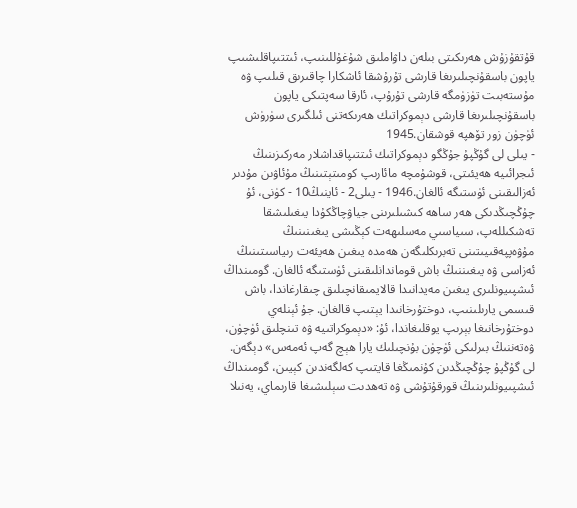قۇتقۇزۇش ھەرىكىتى بىلەن داۋاملىق شۇغۇللىنىپ، ئىتتىپاقلىشىپ ياپون باسقۇنچىلىرىغا قارشى تۇرۇشقا ئاشكارا چاقىرىق قىلىپ ۋە مۇستەبىت تۈزۈمگە قارشى تۇرۇپ، ئارقا سەپتىكى ياپون باسقۇنچىلىرىغا قارشى دېموكراتىك ھەرىكەتنى ئىلگىرى سۈرۈش ئۈچۈن زور تۆھپە قوشقان.1945
- يىلى لى گۇڭپۇ جۇڭگو دېموكراتىك ئىتتىپاقداشلار مەركىزىنىڭ ئىجرائىيە ھەيئىتى، قوشۇمچە مائارىپ كومىتېتىنىڭ مۇئاۋىن مۇدىر ئەزالىقىنى ئۈستىگە ئالغان.1946 - يىلى2 - ئاينىڭ10 - كۈنى، ئۇ چۇڭچىڭدىكى ھەر ساھە كىشىلىرىنى جياۋچاڭكۇدا يىغىلىشقا تەشكىللەپ، سىياسىي مەسلىھەت كېڭىشى يىغىنىنىڭ مۇۋەپپەقىيىتىنى تەبرىكلىگەن ھەمدە يىغىن ھەيئەت رىياسىتىنىڭ ئەزاسى ۋە يىغىننىڭ باش قوماندانلىقىنى ئۈستىگە ئالغان. گومىنداڭ ئىشپىيونلىرى يىغىن مەيدانىدا قالايمىقانچىلىق چىقارغاندا، باش قىسمى يارىلىنىپ، دوختۇرخانىدا يېتىپ قالغان. جۇ ئېنلەي دوختۇرخانىغا بېرىپ يوقلىغاندا، ئۇ: «دېموكراتىيە ۋە تىنچلىق ئۈچۈن، ۋەتەننىڭ بىرلىكى ئۈچۈن بۇنچىلىك يارا ھېچ گەپ ئەمەس» دېگەن.
لى گۇڭپۇ چۇڭچىڭدىن كۇنمىڭغا قايتىپ كەلگەندىن كېيىن، گومىنداڭ ئىشپىيونلىرىنىڭ قورقۇتۇشى ۋە تەھدىت سېلىشىغا قارىماي، يەنىلا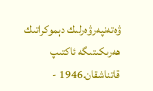ۋەتەنپەرۋەرلىك دېموكراتىك ھەرىكىتىگە ئاكتىپ قاتناشقان.1946 -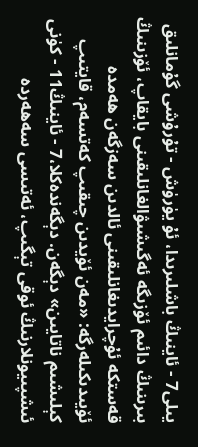يىلى7 - ئاينىڭ باشلىرىدا، ئۇ يۈرۈش - تۇرۇشى گۇمانلىق بىرىنىڭ دائىم ئۆزىگە ئەگىشىۋالغانلىقىنى بايقاپ، ئۆزىنىڭ قەستكە ئۇچرايدىغانلىقىنى ئالدىن سەزگەن ھەمدە ئۆيىدىكىلەرگە: «مەن ئۆيدىن چىقىپ كەتسەم، قايتىپ كېلىشىم ناتايىن» دېگەن. دېگەندەكلا،7 - ئاينىڭ11 - كۈنى ئىشپىيونلارنىڭ ئوقى تېگىپ، ئەتىسى سەھەردە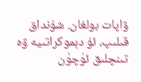ۋاپات بولغان. شۇنداق قىلىپ، ئۇ دېموكراتىيە ۋە تىنچلىق ئۈچۈن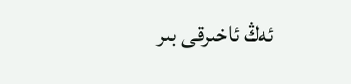ئەڭ ئاخىرقى بىر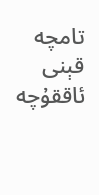تامچە قېنى ئاققۇچە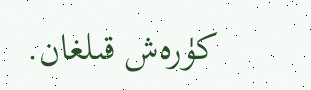كۈرەش قىلغان.